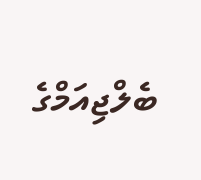ބެލްޖިއަމްގެ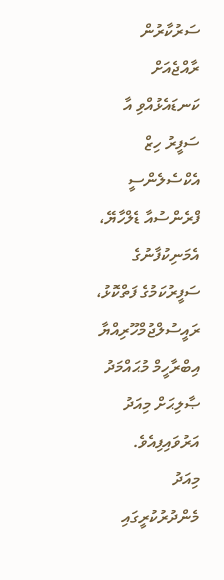ސަރުކާރުން ރާއްޖެއަށް ކަނޑައެޅުއްވި އާ ސަފީރު ހިޒް އެކްސެލެންސީ ފްރެންސުއާ ޑެލްހާޔޭ، އެމަނިކުފާނުގެ ސަފީރުކަމުގެ ފަތްކޮޅު، ރައީސުލްޖުމްހޫރިއްޔާ އިބްރާހީމް މުޙައްމަދު ޞާލިޙަށް މިއަދު އަރުވައިފިއެވެ.
މިއަދު މެންދުރުކުރީގައި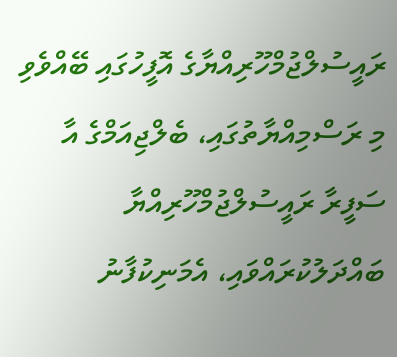ރައީސުލްޖުމްހޫރިއްޔާގެ އޮފީހުގައި ބޭއްވެވި މި ރަސްމިއްޔާތުގައި، ބެލްޖިއަމްގެ އާ ސަފީރާ ރައީސުލްޖުމްހޫރިއްޔާ ބައްދަލުކުރައްވައި، އެމަނިކުފާނު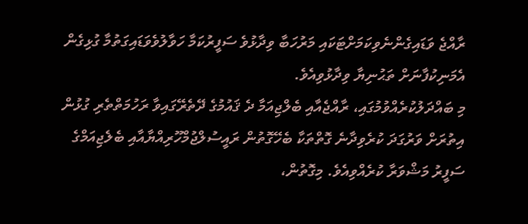ރާއްޖެ ވަޑައިގެންނެވިކަމަށްޓަކައި މަރުހަބާ ވިދާޅުވެ ސަފީރުކަމާ ހަވާލުވެވަޑައިގަތުމާ ގުޅިގެން އެމަނިކުފާނަށް ތަޙުނިޔާ ވިދާޅުވިއެވެ.
މި ބައްދަލުކުރެއްވުމުގައި، ރާއްޖެއާއި ބެލްޖިއަމާ ދެ ޤައުމުގެ ދޭތެރޭގައިވާ ރަހުމަތްތެރި ގުޅުން އިތުރަށް ވަރުގަދަ ކުރެވިދާނެ ގޮތްތަކާ ބެހޭގޮތުން ރައީސުލްޖުމްހޫރިއްޔާއާއި ބެލެޖިއަމްގެ ސަފީރު މަޝްވަރާ ކުރެއްވިއެވެ. މިގޮތުން،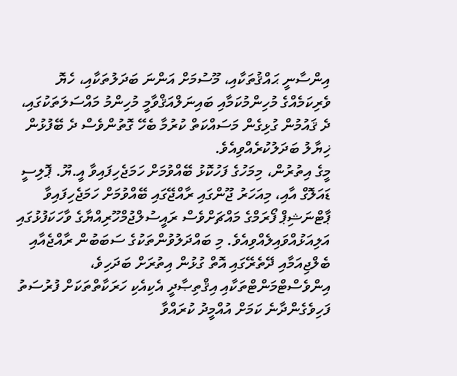އިންސާނީ ޙައްޤުތަކާއި، މޫސުމަށް އަންނަ ބަދަލުތަކާއި، ހެޔޮ ވެރިކަމެއްގެ މުހިންމުކަމާއި ބައިނަލްއަޤްވާމީ މުހިންމު މައްސަލަތަކުގައި، ދެ ޤައުމުން ގުޅިގެން މަސައްކަތް ކުރުމާ ބެހޭ ގޮތުންވެސް ދެ ބޭފުޅުން ޚިޔާލު ބަދަލުކުރެއްވިއެވެ.
މީގެ އިތުރުން، މިމަހުގެ ފަހުކޮޅު ބޭއްވުމަށް ހަމަޖެހިފައިވާ އީ.ޔޫ. ޕޮލިސީ ޑައަލޮގް އާއި، މިއަހަރު ޖޫންގައި ރާއްޖޭގައި ބޭއްވުމަށް ހަމަޖެހިފައިވާ ޕާޓްނަޝިޕް ފޯރަމްގެ މައްޗަށްވެސް ރައީސުލްޖުމްހޫރިއްޔާގެ ވާހަކަފުޅުގައި އަލިއަޅުއްވައިލެއްވިއެވެ. މި ބައްދަލުވުންތަކުގެ ސަބަބުން ރާއްޖެއާއި ބެލްޖިއަމާއި ދޭތެރޭގައި އޮތް ގުޅުން އިތުރަށް ބަދަހިވެ، އިންވެސްޓްމަންޓްތަކާއި އިޤްތިޞާދީ އެކިއެކި ހަރަކާތްތަކަށް ފުރުސަތު ފަހިވެގެންދާނެ ކަމަށް އުއްމީދު ކުރައްވާ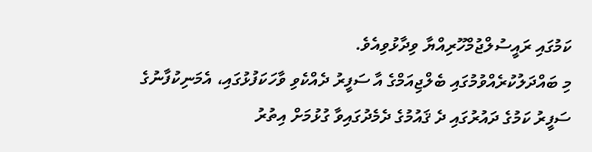ކަމުގައި ރައީސުލްޖުމްހޫރިއްޔާ ވިދާޅުވިއެވެ.
މި ބައްދަލުކުރެއްވުމުގައި ބެލްޖިއަމްގެ އާ ސަފީރު ދެއްކެވި ވާހަކަފުޅުގައި، އެމަނިކުފާނުގެ ސަފީރު ކަމުގެ ދައުރުގައި ދެ ޤައުމުގެ ދެމެދުގައިވާ ގުޅުމަށް އިތުރު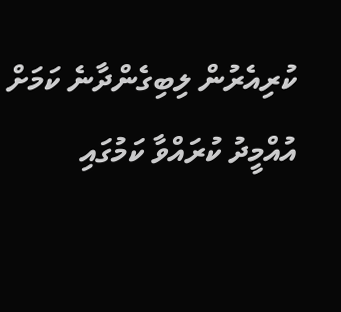ކުރިއެރުން ލިބިގެންދާނެ ކަމަށް އުއްމީދު ކުރައްވާ ކަމުގައި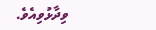ވިދާޅުވިއެވެ.